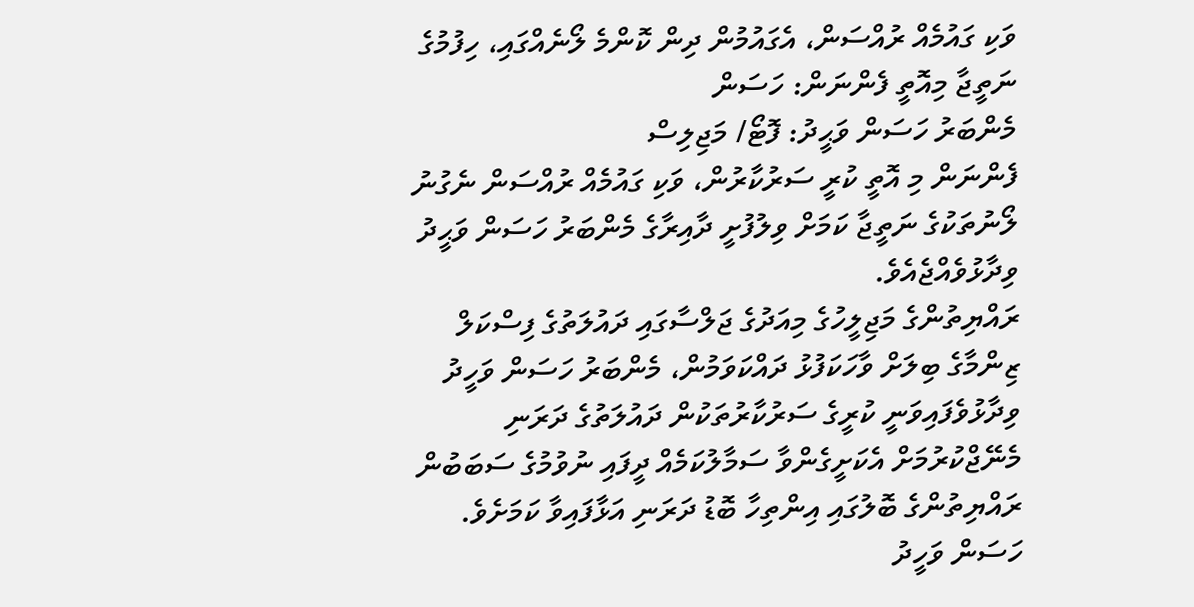ވަކި ގައުމެއް ރުއްސަން، އެގައުމުން ދިން ކޮންމެ ލޯނެއްގައި، ހިފުމުގެ ނަތީޖާ މިއޮތީ ފެންނަން: ހަސަން
މެންބަރު ހަސަން ވަޙީދު: ފޮޓޯ/ މަޖިލިސް
ފެންނަން މި އޮތީ ކުރީ ސަރުކާރުން، ވަކި ގައުމެއް ރުއްސަން ނެގުނު ލޯނުތަކުގެ ނަތީޖާ ކަމަށް ވިލުފުށީ ދާއިރާގެ މެންބަރު ހަސަން ވަޙީދު ވިދާޅުވެއްޖެއެވެ.
ރައްޔިތުންގެ މަޖިލީހުގެ މިއަދުގެ ޖަލްސާގައި ދައުލަތުގެ ފިސްކަލް ޒިންމާގެ ބިލަށް ވާހަކަފުޅު ދައްކަވަމުން، މެންބަރު ހަސަން ވަހީދު ވިދާޅުވެފައިވަނީ ކުރީގެ ސަރުކާރުތަކުން ދައުލަތުގެ ދަރަނި މެނޭޖްކުރުމަށް އެކަށީގެންވާ ސަމާލުކަމެއް ދީފައި ނުވުމުގެ ސަބަބުން ރައްޔިތުންގެ ބޮލުގައި އިންތިހާ ބޮޑު ދަރަނި އަޅާފައިވާ ކަމަށެވެ.
ހަސަން ވަހީދު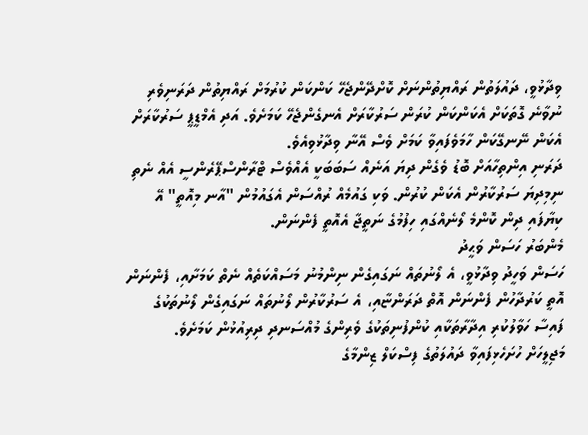ވިދާޅުވީ، ދައުލަތުން ރައްޔިތުންނަށް ކޮށްދޭންޖެހޭ ކަންކަން ކުރުމަށް ރައްޔިތުން ދަރަނިވެރި ނުވާނެ ގޮތަކަށް އެކަންކަން ކުރަން ސަރުކާރަށް އެނގެންޖެހޭ ކަމަށެވެ. އަދި އެމްޑީޕީ ސަރުކާރަށް އެކަން ނޭނގޭކަން ހާމަވެފައިވާ ކަމަށް ވެސް އޭނާ ވިދާޅުވިއެވެ.
ދަރަނި އިންތިހާއަށް ބޮޑު ވެގެން ދިޔަ އަނެއް ސަބަބަކީ އެއްވެސް ޓްރާންސްޕޭރެންސީ އެއް ނެތި ނިމިދިޔަ ސަރުކާރުން އެކަން ކުރުން. ވަކި ގައުމެއް ރުއްސަން އެގައުމުން "އާނ މިއޮތީ" އޭ ކިޔާފައި ދިން ކޮންމެ ލޯނެއްގައި ހިފުމުގެ ނަތީޖާ އެއޮތީ ފެންނަން.
މެންބަރު ހަސަން ވަޙީދު
ހަސަން ވަހީދު ވިދާޅުވީ، އެ ލޯނުތައް ނަގައިގެން ނިންމުނު މަސައްކަތެއް ނެތް ކަމަށާއި، ފެންނަން އޮތީ ކަރުދާހުން ފެންނަން އޮތް ދަރަންޏާއި، އެ ސަރުކާރުން ލޯނުތައް ނަގައިގެން ލޯނުތަކުގެ ފައިސާ ހަވާލުކުރި އިދާރާތަކާއި ކުންފުނިތަކުގެ ވެރިންގެ މުއްސަނދި ދިރިއުޅުން ކަމަށެވެ.
މަޖިލީހަށް ހުށަހެޅިފައިވާ ދައުލަތުގެ ފިސްކަލް ޒިންމާގެ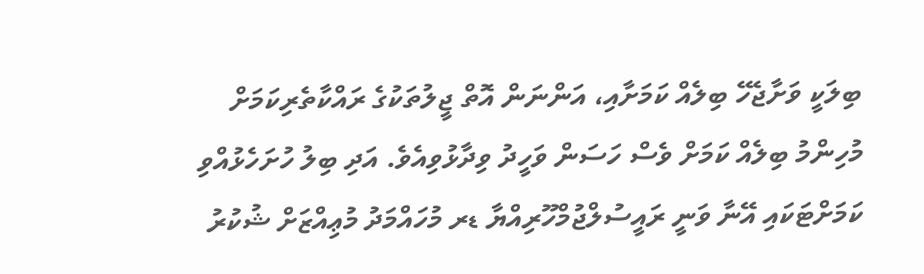ބިލަކީ ވަށާޖެހޭ ބިލެއް ކަމަށާއި، އަންނަން އޮތް ޖީލުތަކުގެ ރައްކާތެރިކަމަށް މުހިންމު ބިލެއް ކަމަށް ވެސް ހަސަން ވަހީދު ވިދާޅުވިއެވެ. އަދި ބިލު ހުށަހެޅުއްވި ކަމަށްޓަކައި އޭނާ ވަނީ ރައީސުލްޖުމްހޫރިއްޔާ ޑރ މުހައްމަދު މުޢިއްޒަށް ޝުކުރު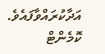އަދާކުރައްވާފައެވެ.
ކޮމެންޓް